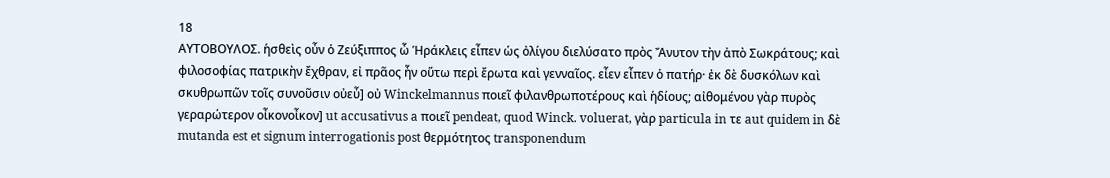18
ΑΥΤΟΒΟΥΛΟΣ. ἡσθεὶς οὖν ὁ Ζεύξιππος ὦ Ἡράκλεις εἶπεν ὡς ὀλίγου διελύσατο πρὸς Ἄνυτον τὴν ἀπὸ Σωκράτους; καὶ φιλοσοφίας πατρικὴν ἔχθραν, εἰ πρᾶος ἦν οὕτω περὶ ἔρωτα καὶ γενναῖος. εἶεν εἶπεν ὁ πατήρ· ἐκ δὲ δυσκόλων καὶ σκυθρωπῶν τοῖς συνοῦσιν οὐεὖ] οὐ Winckelmannus ποιεῖ φιλανθρωποτέρους καὶ ἡδίους; αἰθομένου γὰρ πυρὸς γεραρώτερον οἶκονοἶκον] ut accusativus a ποιεῖ pendeat, quod Winck. voluerat, γὰρ particula in τε aut quidem in δὲ mutanda est et signum interrogationis post θερμότητος transponendum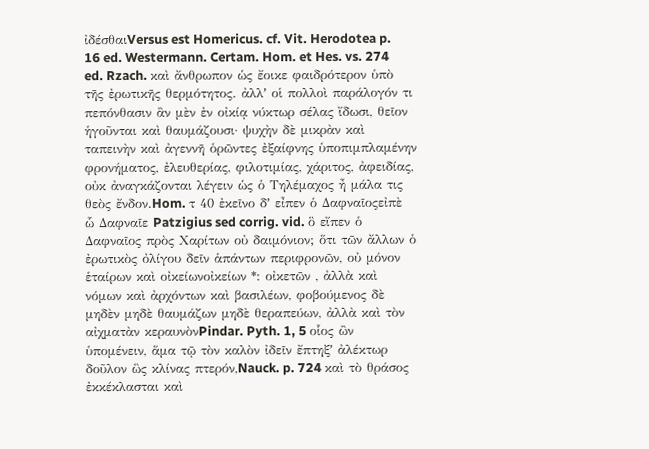ἰδέσθαιVersus est Homericus. cf. Vit. Herodotea p. 16 ed. Westermann. Certam. Hom. et Hes. vs. 274 ed. Rzach. καὶ ἄνθρωπον ὡς ἔοικε φαιδρότερον ὑπὸ τῆς ἐρωτικῆς θερμότητος. ἀλλʼ οἱ πολλοὶ παράλογόν τι πεπόνθασιν ἂν μὲν ἐν οἰκίᾳ νύκτωρ σέλας ἴδωσι, θεῖον ἡγοῦνται καὶ θαυμάζουσι· ψυχὴν δὲ μικρὰν καὶ ταπεινὴν καὶ ἀγεννῆ ὁρῶντες ἐξαίφνης ὑποπιμπλαμένην φρονήματος, ἐλευθερίας, φιλοτιμίας, χάριτος, ἀφειδίας, οὐκ ἀναγκάζονται λέγειν ὡς ὁ Τηλέμαχος ἦ μάλα τις θεὸς ἔνδον.Hom. τ 40 ἐκεῖνο δʼ εἶπεν ὁ Δαφναῖοςεἰπὲ ὧ Δαφναῖε Patzigius sed corrig. vid. ὃ εἴπεν ὁ Δαφναῖος πρὸς Χαρίτων οὐ δαιμόνιον; ὅτι τῶν ἄλλων ὁ ἐρωτικὸς ὀλίγου δεῖν ἁπάντων περιφρονῶν, οὐ μόνον ἑταίρων καὶ οἰκείωνοἰκείων *: οἰκετῶν , ἀλλὰ καὶ νόμων καὶ ἀρχόντων καὶ βασιλέων, φοβούμενος δὲ μηδὲν μηδὲ θαυμάζων μηδὲ θεραπεύων, ἀλλὰ καὶ τὸν αἰχματὰν κεραυνὸνPindar. Pyth. 1, 5 οἷος ὢν ὑπομένειν, ἅμα τῷ τὸν καλὸν ἰδεῖν ἔπτηξʼ ἀλέκτωρ δοῦλον ὣς κλίνας πτερόν,Nauck. p. 724 καὶ τὸ θράσος ἐκκέκλασται καὶ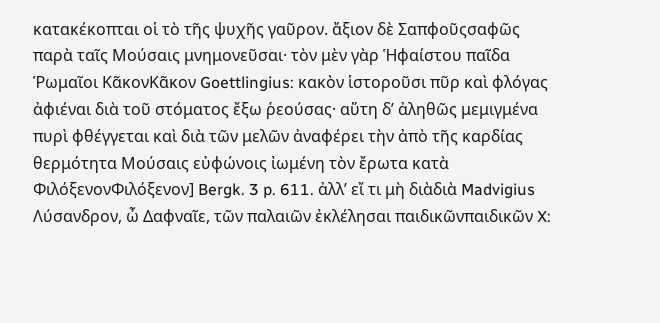κατακέκοπται οἱ τὸ τῆς ψυχῆς γαῦρον. ἄξιον δὲ Σαπφοῦςσαφῶς παρὰ ταῖς Μούσαις μνημονεῦσαι· τὸν μὲν γὰρ Ἡφαίστου παῖδα Ῥωμαῖοι ΚᾶκονΚᾶκον Goettlingius: κακὸν ἱστοροῦσι πῦρ καὶ φλόγας ἀφιέναι διὰ τοῦ στόματος ἔξω ῥεούσας· αὕτη δʼ ἀληθῶς μεμιγμένα πυρὶ φθέγγεται καὶ διὰ τῶν μελῶν ἀναφέρει τὴν ἀπὸ τῆς καρδίας θερμότητα Μούσαις εὐφώνοις ἰωμένη τὸν ἔρωτα κατὰ ΦιλόξενονΦιλόξενον] Bergk. 3 p. 611. ἀλλʼ εἴ τι μὴ διὰδιὰ Madvigius Λύσανδρον, ὦ Δαφναῖε, τῶν παλαιῶν ἐκλέλησαι παιδικῶνπαιδικῶν X: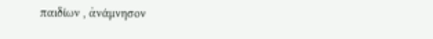παιδίων , ἀνάμνησον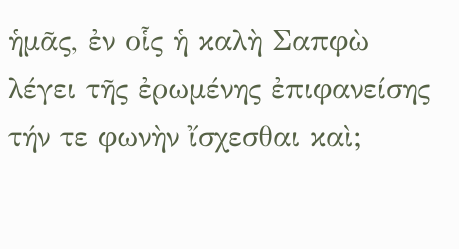ἡμᾶς, ἐν οἷς ἡ καλὴ Σαπφὼ λέγει τῆς ἐρωμένης ἐπιφανείσης τήν τε φωνὴν ἴσχεσθαι καὶ;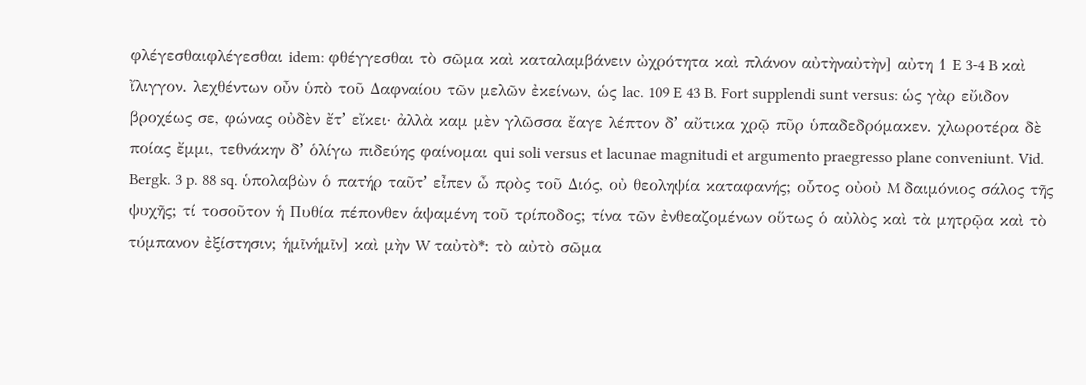φλέγεσθαιφλέγεσθαι idem: φθέγγεσθαι τὸ σῶμα καὶ καταλαμβάνειν ὠχρότητα καὶ πλάνον αὐτὴναὐτὴν] αὐτη 1 E 3-4 B καὶ ἴλιγγον. λεχθέντων οὖν ὑπὸ τοῦ Δαφναίου τῶν μελῶν ἐκείνων, ὡς lac. 109 E 43 B. Fort supplendi sunt versus: ὡς γὰρ εὔιδον βροχέως σε, φώνας οὐδὲν ἔτʼ εἴκει· ἀλλὰ καμ μὲν γλῶσσα ἔαγε λέπτον δʼ αὔτικα χρῷ πῦρ ὑπαδεδρόμακεν. χλωροτέρα δὲ ποίας ἔμμι, τεθνάκην δʼ ὁλίγω πιδεύης φαίνομαι qui soli versus et lacunae magnitudi et argumento praegresso plane conveniunt. Vid. Bergk. 3 p. 88 sq. ὑπολαβὼν ὁ πατήρ ταῦτʼ εἶπεν ὦ πρὸς τοῦ Διός, οὐ θεοληψία καταφανής; οὗτος οὐοὐ M δαιμόνιος σάλος τῆς ψυχῆς; τί τοσοῦτον ἡ Πυθία πέπονθεν ἁψαμένη τοῦ τρίποδος; τίνα τῶν ἐνθεαζομένων οὕτως ὁ αὐλὸς καὶ τὰ μητρῷα καὶ τὸ τύμπανον ἐξίστησιν; ἡμῖνἡμῖν] καὶ μὴν W ταὐτὸ*: τὸ αὐτὸ σῶμα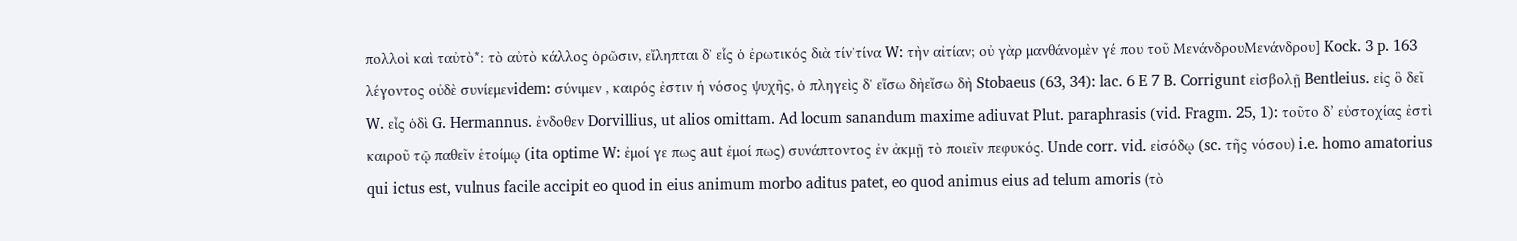πολλοὶ καὶ ταὐτὸ*: τὸ αὐτὸ κάλλος ὁρῶσιν, εἴληπται δʼ εἷς ὁ ἐρωτικός διὰ τίνʼτίνα W: τὴν αἰτίαν; οὐ γὰρ μανθάνομὲν γέ που τοῦ ΜενάνδρουΜενάνδρου] Kock. 3 p. 163 λέγοντος οὐδὲ συνίεμενidem: σύνιμεν , καιρός ἐστιν ἡ νόσος ψυχῆς, ὁ πληγεὶς δʼ εἴσω δὴεἴσω δὴ Stobaeus (63, 34): lac. 6 E 7 B. Corrigunt εἰσβολῇ Bentleius. εἰς ὃ δεῖ W. εἶς ὁδὶ G. Hermannus. ἐνδοθεν Dorvillius, ut alios omittam. Ad locum sanandum maxime adiuvat Plut. paraphrasis (vid. Fragm. 25, 1): τοῦτο δ’ εὐστοχίας ἐστὶ καιροῦ τῷ παθεῖν ἑτοίμῳ (ita optime W: ἐμοί γε πως aut ἐμοί πως) συνάπτοντος ἐν ἀκμῇ τὸ ποιεῖν πεφυκός. Unde corr. vid. εἰσόδῳ (sc. τῆς νόσου) i.e. homo amatorius qui ictus est, vulnus facile accipit eo quod in eius animum morbo aditus patet, eo quod animus eius ad telum amoris (τὸ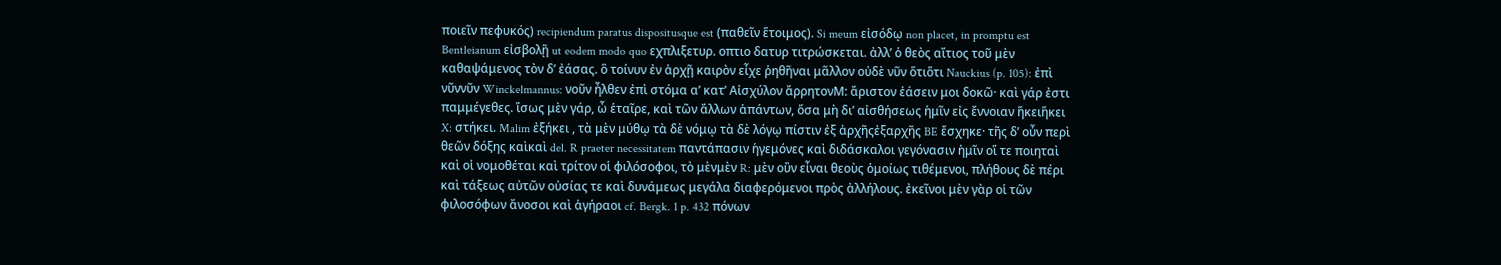ποιεῖν πεφυκός) recipiendum paratus dispositusque est (παθεῖν ἕτοιμος). Si meum εἰσόδῳ non placet, in promptu est Bentleianum εἰσβολῇ ut eodem modo quo εχπλιξετυρ. οπτιο δατυρ τιτρώσκεται. ἀλλʼ ὁ θεὸς αἴτιος τοῦ μὲν καθαψάμενος τὸν δʼ ἐάσας. ὃ τοίνυν ἐν ἀρχῇ καιρὸν εἶχε ῥηθῆναι μᾶλλον οὐδὲ νῦν ὅτιὅτι Nauckius (p. 105): ἐπὶ νῦννῦν Winckelmannus: νοῦν ἦλθεν ἐπὶ στόμα αʼ κατʼ Αἰσχύλον ἄρρητονM: ἄριστον ἐάσειν μοι δοκῶ· καὶ γάρ ἐστι παμμέγεθες. ἴσως μὲν γάρ, ὦ ἑταῖρε, καὶ τῶν ἄλλων ἁπάντων, ὅσα μὴ διʼ αἰσθήσεως ἡμῖν εἰς ἔννοιαν ἥκειἥκει X: στήκει. Malim ἐξήκει , τὰ μὲν μύθῳ τὰ δὲ νόμῳ τὰ δὲ λόγῳ πίστιν ἐξ ἀρχῆςἐξαρχῆς BE ἔσχηκε· τῆς δʼ οὖν περὶ θεῶν δόξης καὶκαὶ del. R praeter necessitatem παντάπασιν ἡγεμόνες καὶ διδάσκαλοι γεγόνασιν ἡμῖν οἵ τε ποιηταὶ καὶ οἱ νομοθέται καὶ τρίτον οἱ φιλόσοφοι, τὸ μὲνμὲν R: μὲν οὒν εἶναι θεοὺς ὁμοίως τιθέμενοι, πλήθους δὲ πέρι καὶ τάξεως αὐτῶν οὐσίας τε καὶ δυνάμεως μεγάλα διαφερόμενοι πρὸς ἀλλήλους. ἐκεῖνοι μὲν γὰρ οἱ τῶν φιλοσόφων ἄνοσοι καὶ ἀγήραοι cf. Bergk. 1 p. 432 πόνων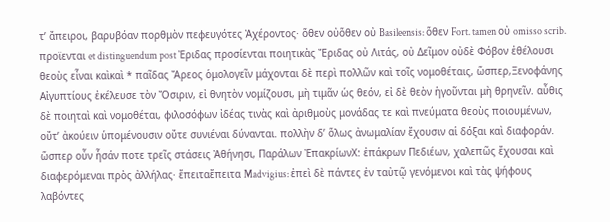τʼ ἄπειροι, βαρυβόαν πορθμὸν πεφευγότες Ἀχέροντος· ὅθεν οὐὅθεν οὐ Basileensis: ὅθεν Fort. tamen οὐ omisso scrib. προϊενται et distinguendum post Ἐριδας προσίενται ποιητικὰς Ἔριδας οὐ Λιτάς, οὐ Δεῖμον οὐδὲ Φόβον ἐθέλουσι θεοὺς εἶναι καὶκαὶ * παῖδας Ἄρεος ὁμολογεῖν μάχονται δὲ περὶ πολλῶν καὶ τοῖς νομοθέταις, ὥσπερ,Ξενοφάνης Αἰγυπτίους ἐκέλευσε τὸν Ὄσιριν, εἰ θνητὸν νομίζουσι, μὴ τιμᾶν ὡς θεόν, εἰ δὲ θεὸν ἡγοῦνται μὴ θρηνεῖν. αὖθις δὲ ποιηταὶ καὶ νομοθέται, φιλοσόφων ἰδέας τινὰς καὶ ἀριθμοὺς μονάδας τε καὶ πνεύματα θεοὺς ποιουμένων, οὔτʼ ἀκούειν ὑπομένουσιν οὔτε συνιέναι δύνανται. πολλὴν δʼ ὅλως ἀνωμαλίαν ἔχουσιν αἱ δόξαι καὶ διαφοράν. ὥσπερ οὖν ἦσάν ποτε τρεῖς στάσεις Ἀθήνησι, Παράλων ἘπακρίωνX: ἐπάκρων Πεδιέων, χαλεπῶς ἔχουσαι καὶ διαφερόμεναι πρὸς ἀλλήλας· ἔπειταἔπειτα Madvigius: ἐπεὶ δὲ πάντες ἐν ταὐτῷ γενόμενοι καὶ τὰς ψήφους λαβόντες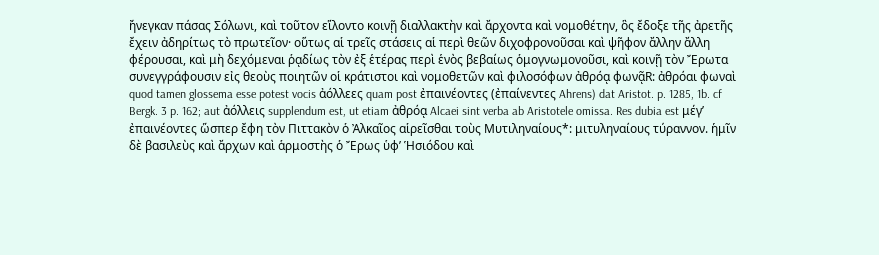ἤνεγκαν πάσας Σόλωνι, καὶ τοῦτον εἵλοντο κοινῇ διαλλακτὴν καὶ ἄρχοντα καὶ νομοθέτην, ὃς ἔδοξε τῆς ἀρετῆς ἔχειν ἀδηρίτως τὸ πρωτεῖον· οὕτως αἱ τρεῖς στάσεις αἱ περὶ θεῶν διχοφρονοῦσαι καὶ ψῆφον ἄλλην ἄλλη φέρουσαι, καὶ μὴ δεχόμεναι ῥᾳδίως τὸν ἐξ ἑτέρας περὶ ἑνὸς βεβαίως ὁμογνωμονοῦσι, καὶ κοινῇ τὸν Ἔρωτα συνεγγράφουσιν εἰς θεοὺς ποιητῶν οἱ κράτιστοι καὶ νομοθετῶν καὶ φιλοσόφων ἀθρόᾳ φωνᾷR: ἀθρόαι φωναὶ quod tamen glossema esse potest vocis ἀόλλεες quam post ἐπαινέοντες (ἐπαίνεντες Ahrens) dat Aristot. p. 1285, 1b. cf Bergk. 3 p. 162; aut ἀόλλεις supplendum est, ut etiam ἀθρόᾳ Alcaei sint verba ab Aristotele omissa. Res dubia est μέγʼ ἐπαινέοντες ὥσπερ ἔφη τὸν Πιττακὸν ὁ Ἀλκαῖος αἱρεῖσθαι τοὺς Μυτιληναίους*: μιτυληναίους τύραννον. ἡμῖν δὲ βασιλεὺς καὶ ἄρχων καὶ ἁρμοστὴς ὁ Ἔρως ὑφʼ Ἡσιόδου καὶ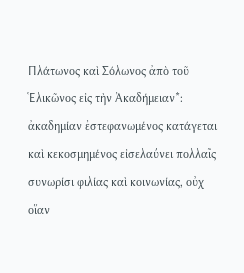Πλάτωνος καὶ Σόλωνος ἀπὸ τοῦ Ἑλικῶνος εἰς τὴν Ἀκαδήμειαν*: ἀκαδημίαν ἐστεφανωμένος κατάγεται καὶ κεκοσμημένος εἰσελαύνει πολλαῖς συνωρίσι φιλίας καὶ κοινωνίας, οὐχ οἵαν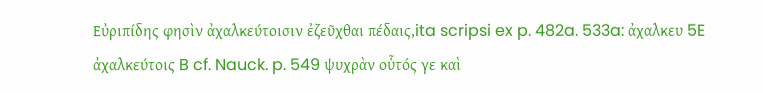Εὐριπίδης φησὶν ἀχαλκεύτοισιν ἐζεῦχθαι πέδαις,ita scripsi ex p. 482a. 533a: ἀχαλκευ 5E ἀχαλκεύτοις B cf. Nauck. p. 549 ψυχρὰν οὗτός γε καὶ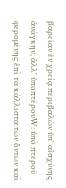βαρεῖαν ἐν χρείᾳ περιβαλὼν ὑπʼ αἰσχύνης ἀνάγκην, ἀλλʼ ὑποπτέρουW: ὑπὸ πτεροῦ φερομένης ἐπὶ τὰ κάλλιστα τῶν ὄντων καὶ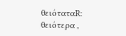θειόταταR: θειότερα ,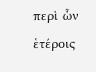περὶ ὧν ἑτέροις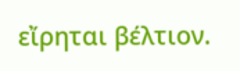εἴρηται βέλτιον.